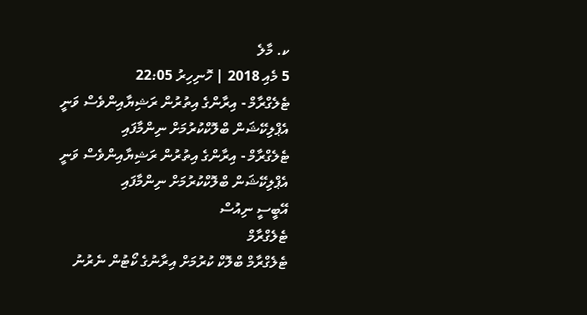ކ. މާލެ
5 މެއި 2018 | ހޮނިހިރު 22:05
ޓެލެގްރާމް - އިރާންގެ އިތުރުން ރަޝިޔާއިންވެސް ވަނީ އެޕްލިކޭޝަން ބްލޮކްކުރުމަށް ނިންމާފައި
ޓެލެގްރާމް - އިރާންގެ އިތުރުން ރަޝިޔާއިންވެސް ވަނީ އެޕްލިކޭޝަން ބްލޮކްކުރުމަށް ނިންމާފައި
އޭބީސީ ނިއުސް
ޓެލެގްރާމް
ޓެލެގްރާމް ބްލޮކް ކުރުމަށް އިރާނުގެ ކޯޓުން ނެރުނު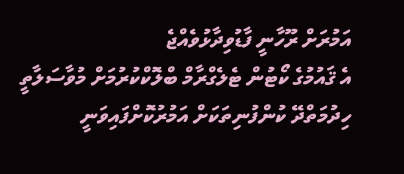އަމުރަށް ރޫހާނީ ފާޑުވިދާޅުވެއްޖެ
އެ ޤައުމުގެ ކޯޓުން ޓެލެގްރާމް ބްލޮކްކުރުމަށް މުވާސަލާތީ ހިދުމަތްދޭ ކުންފުނިތަކަށް އަމުރުކޮށްފައިވަނީ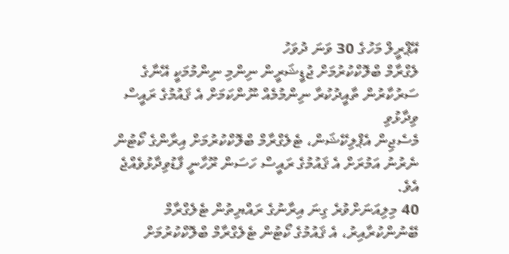އޭޕްރީލް މަހުގެ 30 ވަނަ ދުވަހު
ލެގްރާމް ބްލޮކްކުރުމަށް ޖުޑީޝަރީން ނިންމި ނިންމުމަކީ އޭނާގެ ސަރުކާރުން ތާއީދުކުރާ ނިންމުމެއް ނޫންކަމަށް އެ ޤައުމުގެ ރައީސް ވިދާޅުވި
މެސެޖިން އެޕްލިކޭޝަން، ޓެލެގްރާމް ބްލޮކްކުރުމަށް އިރާންގެ ކޯޓުން ނެރުނު އަމުރަށް އެ ޤައުމުގެ ރައީސް ހަސަން ރޫހާނީ ފާޑުވިދާޅުވެއްޖެ އެވެ.
40 މިލިއަނަށްވުރެ ގިނަ އިރާނުގެ ރައްޔިތުން ޓެލެގްރާމް ބޭނުންކުރާއިރު، އެ ޤައުމުގެ ކޯޓުން ޓެލެގްރާމް ބްލޮކްކުރުމަށް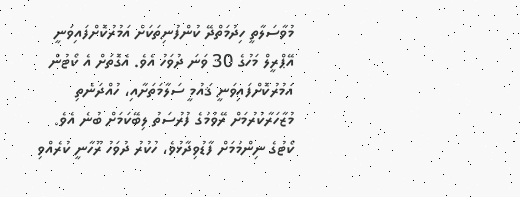މުވާސަލާތީ ހިދުމަތްދޭ ކުންފުނިތަކަށް އަމުރުކޮށްފައިވަނީ އޭޕްރީލް މަހުގެ 30 ވަނަ ދުވަހު އެވެ. އެގޮތަށް އެ ކޯޓުން އަމުރުކޮށްފައިވަނީ ޤައުމީ ސަލާމަތަށާއި، ހުއްދަނެތި މުޒާހަރާކުރުމަށް ރޭވުމުގެ ފުރުސަތު ލިބޭކަމަށް ބުނެ އެވެ.
ކޯޓުގެ ނިންމުމަށް ފާޑުވިދާޅުވެ، ހުކުރު ދުވަހު ރޫހާނީ ކުރެއްވި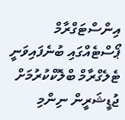އިންސްޓަގްރާމް ޕޯސްޓެއްގައި ބުނެފައިވަނީ ޓެލެގްރާމް ބްލޮކްކުރުމަށް ޖުޑީޝަރީން ނިންމި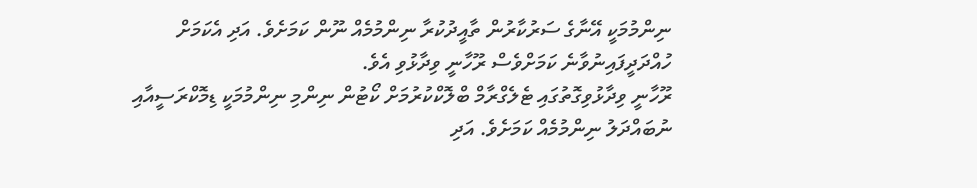ނިންމުމަކީ އޭނާގެ ސަރުކާރުން ތާއީދުކުރާ ނިންމުމެއް ނޫން ކަމަށެވެ. އަދި އެކަމަށް ހުއްދަދީފައިނުވާނެ ކަމަށްވެސް ރޫހާނީ ވިދާޅުވި އެވެ.
ރޫހާނީ ވިދާޅުވިގޮތުގައި ޓެލެގްރާމް ބްލޮކްކުރުމަށް ކޯޓުން ނިންމި ނިންމުމަކީ ޑިމޮކްރަސީއާއި ނުބައްދަލު ނިންމުމެއް ކަމަށެވެ. އަދި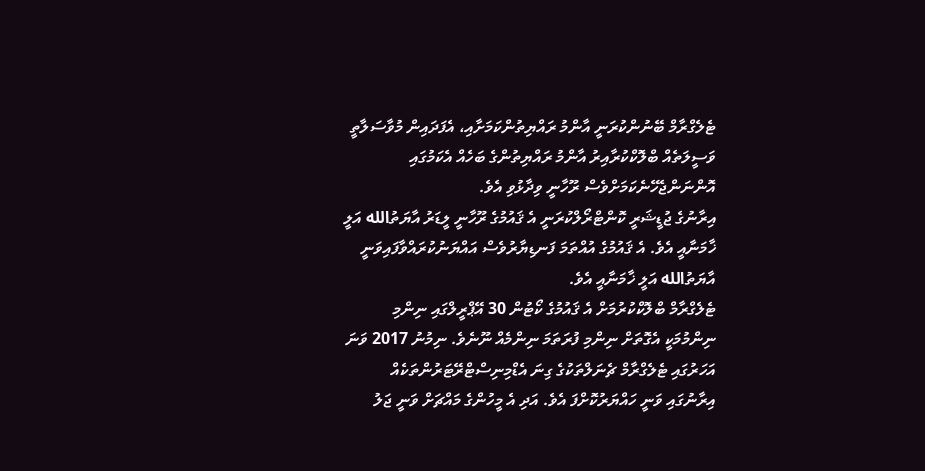ޓެލެގްރާމް ބޭނުންކުރަނީ އާންމު ރައްޔިތުންކަމަށާއި، އެފަދައިން މުވާސަލާތީ ވަސީލަތެއް ބްލޮކްކުރާއިރު އާންމު ރައްޔިތުންގެ ބަހެއް އެކަމުގައި އޮންނަންޖެހޭނެކަމަށްވެސް ރޫހާނީ ވިދާޅުވި އެވެ.
އިރާނުގެ ޖުޑީޝަރީ ކޮންޓްރޯލްކުރަނީ އެ ޤައުމުގެ ރޫހާނީ ލީޑަރު އާޔަތުالله އަލީ ޚާމަނާއީ އެވެ. އެ ޤައުމުގެ އުއްތަމަ ފަނޑިޔާރުވެސް އައްޔަނުކުރައްވާފައިވަނީ އާޔަތުالله އަލީ ޚާމަނާއީ އެވެ.
ޓެލެގްރާމް ބްލޮކްކުރުމަށް އެ ޤައުމުގެ ކޯޓުން 30 އޭޕްރީލްގައި ނިންމި ނިންމުމަކީ އެގޮތަށް ނިންމި ފުރަތަމަ ނިންމެއް ނޫނެވެ. ނިމުނު 2017 ވަނަ އަހަރުގައި ޓެލެގްރާމް ޗެނަލްތަކުގެ ގިނަ އެޑްމިނިސްޓްރޭޓަރުންތަކެއް އިރާނުގައި ވަނީ ހައްޔަރުކޮށްފަ އެވެ. އަދި އެ މީހުންގެ މައްޗަށް ވަނީ ޖަލު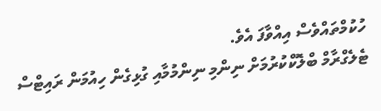ހުކުމްތައްވެސް އިއްވާފަ އެވެ.
ޓެލެގްރާމް ބްލޮކްކުރުމަށް ނިންމި ނިންމުމާއި ގުޅިގެން ހިއުމަން ރައިޓްސް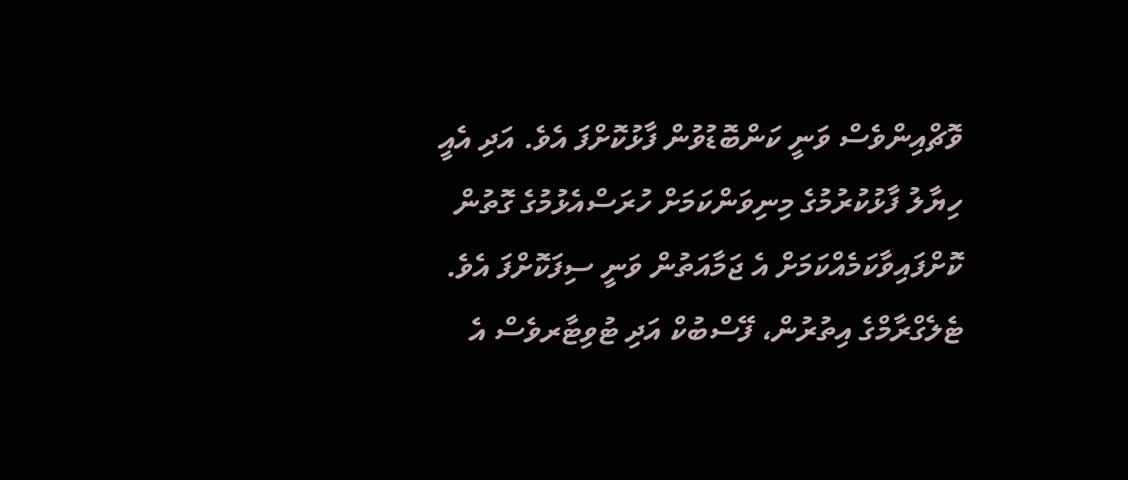ވޮޗްއިންވެސް ވަނީ ކަންބޮޑުވުން ފާޅުކޮށްފަ އެވެ. އަދި އެއީ ހިޔާލު ފާޅުކުރުމުގެ މިނިވަންކަމަށް ހުރަސްއެޅުމުގެ ގޮތުން ކޮށްފައިވާކަމެއްކަމަށް އެ ޖަމާއަތުން ވަނީ ސިފަކޮށްފަ އެވެ.
ޓެލެގްރާމްގެ އިތުރުން، ފޭސްބުކް އަދި ޓުވިޓާރވެސް އެ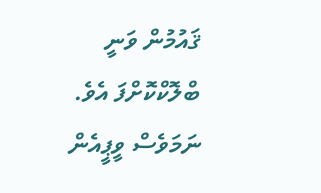ޤައުމުން ވަނީ ބްލޮކްކޮށްފަ އެވެ. ނަމަވެސް ވީޕީއެން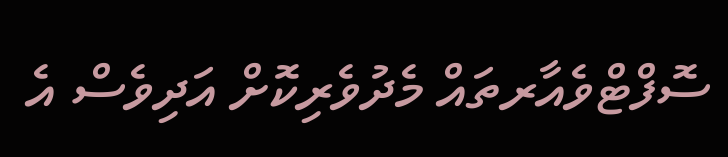ސޮފްޓްވެއާރތައް މެދުވެރިކޮށް އަދިވެސް އެ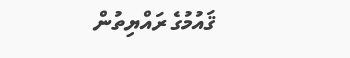ޤައުމުގެ ރައްޔިތުން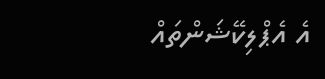އެ އެޕްލިކޭޝަންތައް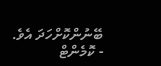ބޭނުންކޮށްހަދަ އެވެ.
- ކޮމެންޓް